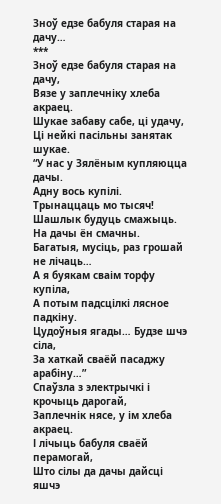Зноў едзе бабуля старая на дачу…
***
Зноў едзе бабуля старая на дачу,
Вязе у заплечніку хлеба акраец.
Шукае забаву сабе, ці удачу,
Ці нейкі пасільны занятак шукае.
“У нас у Зялёным купляюцца дачы.
Адну вось купілі. Трынаццаць мо тысяч!
Шашлык будуць смажыць. На дачы ён смачны.
Багатыя, мусіць, раз грошай не лічаць…
А я буякам сваім торфу купіла,
А потым падсцілкі лясное падкіну.
Цудоўныя ягады… Будзе шчэ сіла,
За хаткай сваёй пасаджу арабіну…”
Спаўзла з электрычкі і крочыць дарогай,
Заплечнік нясе, у ім хлеба акраец.
І лічыць бабуля сваёй перамогай,
Што сілы да дачы дайсці яшчэ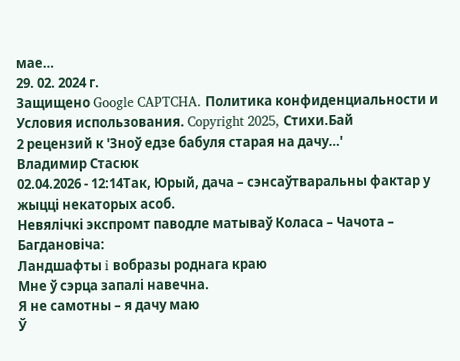мае…
29. 02. 2024 г.
Защищено Google CAPTCHA. Политика конфиденциальности и Условия использования. Copyright 2025, Стихи.Бай
2 рецензий к 'Зноў едзе бабуля старая на дачу…'
Владимир Стасюк
02.04.2026 - 12:14Так, Юрый, дача – сэнсаўтваральны фактар у жыццi некаторых асоб.
Невялiчкi экспромт паводле матываў Коласа – Чачота – Багдановiча:
Ландшафты i вобразы роднага краю
Мне ў сэрца запалi навечна.
Я не самотны – я дачу маю
Ў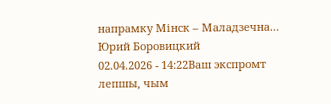напрамку Мiнск – Маладзечна…
Юрий Боровицкий
02.04.2026 - 14:22Ваш экспромт лепшы, чым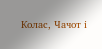Колас, Чачот і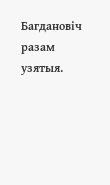Багдановіч разам узятыя.